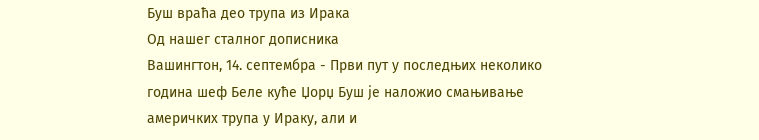Буш враћа део трупа из Ирака
Од нашег сталног дописника
Вашингтон, 14. септембра - Први пут у последњих неколико година шеф Беле куће Џорџ Буш је наложио смањивање америчких трупа у Ираку, али и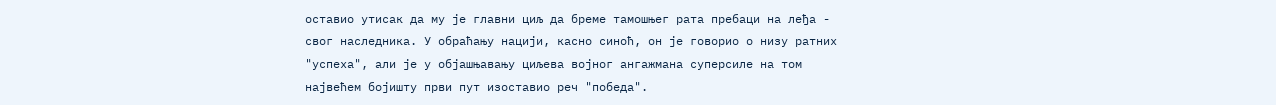оставио утисак да му је главни циљ да бреме тамошњег рата пребаци на леђа - свог наследника. У обраћању нацији, касно синоћ, он је говорио о низу ратних "успеха", али је у објашњавању циљева војног ангажмана суперсиле на том највећем бојишту први пут изоставио реч "победа".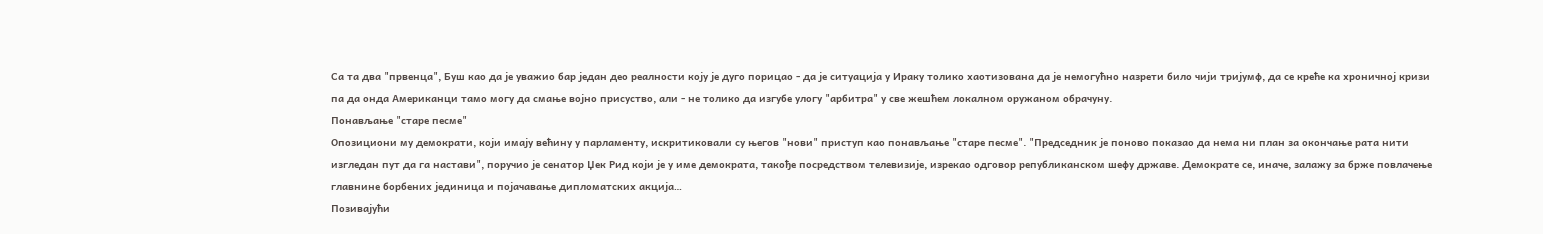Са та два "првенца", Буш као да је уважио бар један део реалности коју је дуго порицао - да је ситуација у Ираку толико хаотизована да је немогућно назрети било чији тријумф, да се креће ка хроничној кризи па да онда Американци тамо могу да смање војно присуство, али - не толико да изгубе улогу "арбитра" у све жешћем локалном оружаном обрачуну.
Понављање "старе песме"
Опозициони му демократи, који имају већину у парламенту, искритиковали су његов "нови" приступ као понављање "старе песме". "Председник је поново показао да нема ни план за окончање рата нити изгледан пут да га настави", поручио је сенатор Џек Рид који је у име демократа, такође посредством телевизије, изрекао одговор републиканском шефу државе. Демократе се, иначе, залажу за брже повлачење главнине борбених јединица и појачавање дипломатских акција…
Позивајући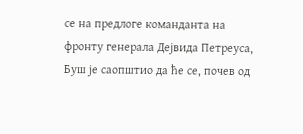се на предлоге команданта на фронту генерала Дејвида Петреуса, Буш је саопштио да ће се, почев од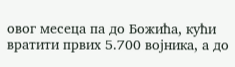овог месеца па до Божића, кући вратити првих 5.700 војника, а до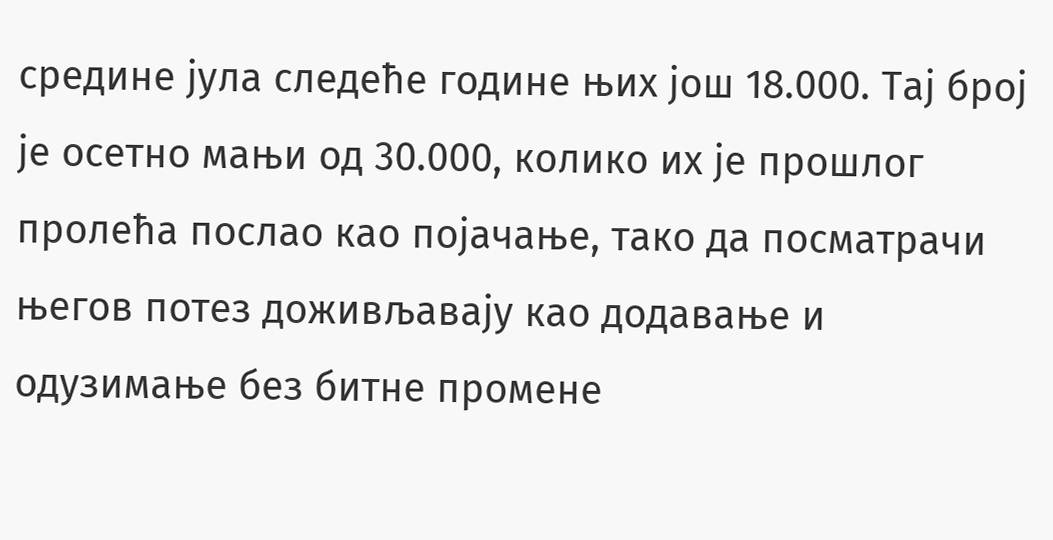средине јула следеће године њих још 18.000. Тај број је осетно мањи од 30.000, колико их је прошлог пролећа послао као појачање, тако да посматрачи његов потез доживљавају као додавање и одузимање без битне промене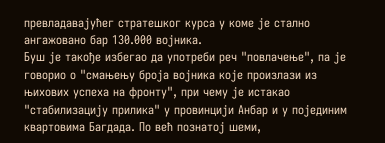превладавајућег стратешког курса у коме је стално ангажовано бар 130.000 војника.
Буш је такође избегао да употреби реч "повлачење", па је говорио о "смањењу броја војника које произлази из њихових успеха на фронту", при чему је истакао "стабилизацију прилика" у провинцији Анбар и у појединим квартовима Багдада. По већ познатој шеми,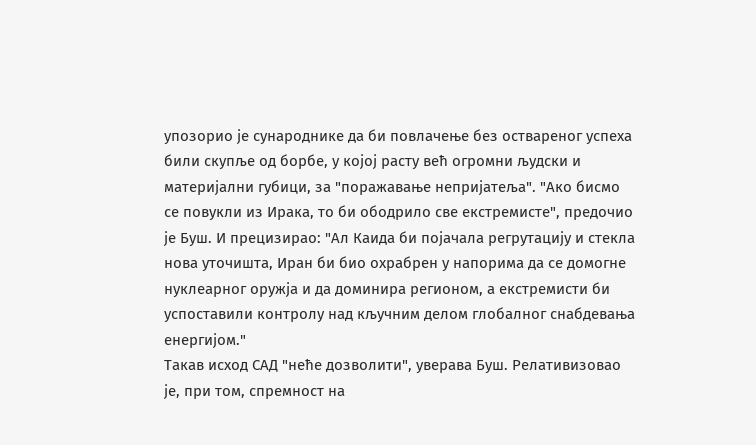упозорио је сународнике да би повлачење без оствареног успеха били скупље од борбе, у којој расту већ огромни људски и материјални губици, за "поражавање непријатеља". "Ако бисмо се повукли из Ирака, то би ободрило све екстремисте", предочио је Буш. И прецизирао: "Ал Каида би појачала регрутацију и стекла нова уточишта, Иран би био охрабрен у напорима да се домогне нуклеарног оружја и да доминира регионом, а екстремисти би успоставили контролу над кључним делом глобалног снабдевања енергијом."
Такав исход САД "неће дозволити", уверава Буш. Релативизовао је, при том, спремност на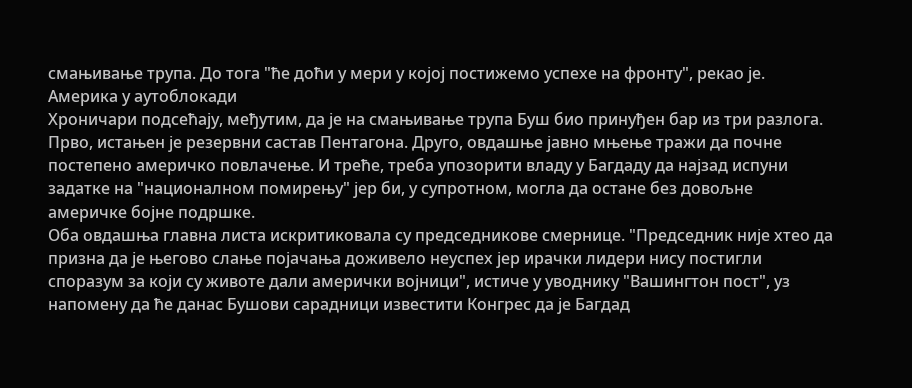смањивање трупа. До тога "ће доћи у мери у којој постижемо успехе на фронту", рекао је.
Америка у аутоблокади
Хроничари подсећају, међутим, да је на смањивање трупа Буш био принуђен бар из три разлога. Прво, истањен је резервни састав Пентагона. Друго, овдашње јавно мњење тражи да почне постепено америчко повлачење. И треће, треба упозорити владу у Багдаду да најзад испуни задатке на "националном помирењу" јер би, у супротном, могла да остане без довољне америчке бојне подршке.
Оба овдашња главна листа искритиковала су председникове смернице. "Председник није хтео да призна да је његово слање појачања доживело неуспех јер ирачки лидери нису постигли споразум за који су животе дали амерички војници", истиче у уводнику "Вашингтон пост", уз напомену да ће данас Бушови сарадници известити Конгрес да је Багдад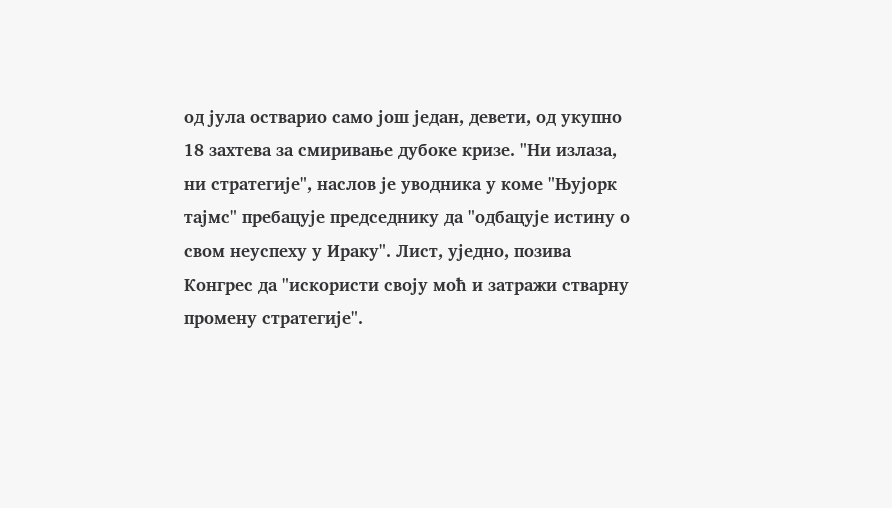од јула остварио само још један, девети, од укупно 18 захтева за смиривање дубоке кризе. "Ни излаза, ни стратегије", наслов је уводника у коме "Њујорк тајмс" пребацује председнику да "одбацује истину о свом неуспеху у Ираку". Лист, уједно, позива Конгрес да "искористи своју моћ и затражи стварну промену стратегије".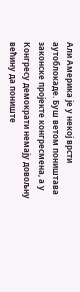Али Америка је у некој врсти аутоблокаде. Буш ветом поништава законске пројекте конгресмена, а у Конгресу демократи немају довољну већину да пониште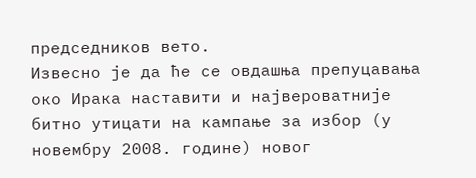председников вето.
Извесно је да ће се овдашња препуцавања око Ирака наставити и највероватније битно утицати на кампање за избор (у новембру 2008. године) новог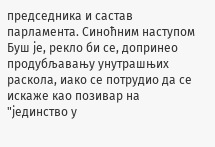председника и састав парламента. Синоћним наступом Буш је, рекло би се, допринео продубљавању унутрашњих раскола, иако се потрудио да се искаже као позивар на "јединство у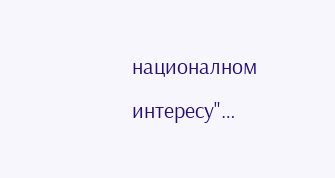националном интересу"…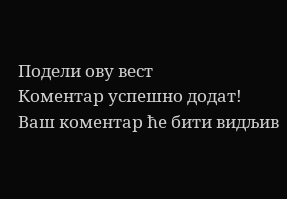Подели ову вест
Комeнтар успeшно додат!
Ваш комeнтар ћe бити видљив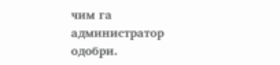чим га администратор одобри.